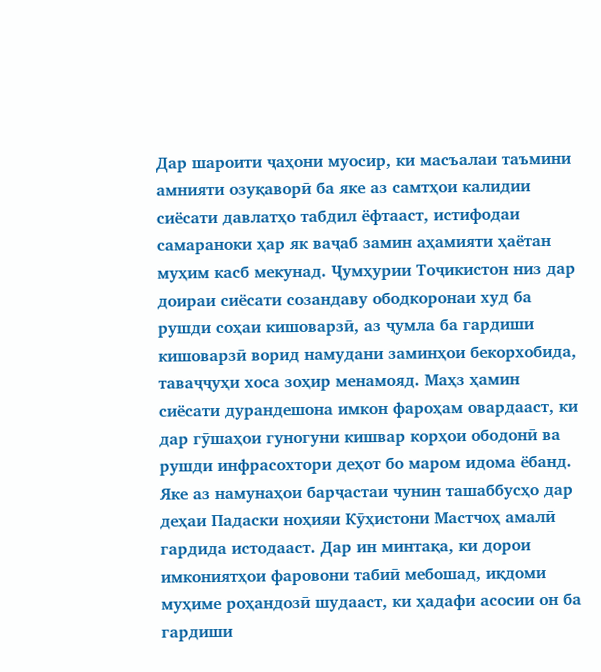Дар шароити ҷаҳони муосир, ки масъалаи таъмини амнияти озуқаворӣ ба яке аз самтҳои калидии сиёсати давлатҳо табдил ёфтааст, истифодаи самараноки ҳар як ваҷаб замин аҳамияти ҳаётан муҳим касб мекунад. Ҷумҳурии Тоҷикистон низ дар доираи сиёсати созандаву ободкоронаи худ ба рушди соҳаи кишоварзӣ, аз ҷумла ба гардиши кишоварзӣ ворид намудани заминҳои бекорхобида, таваҷҷуҳи хоса зоҳир менамояд. Маҳз ҳамин сиёсати дурандешона имкон фароҳам овардааст, ки дар гӯшаҳои гуногуни кишвар корҳои ободонӣ ва рушди инфрасохтори деҳот бо маром идома ёбанд.
Яке аз намунаҳои барҷастаи чунин ташаббусҳо дар деҳаи Падаски ноҳияи Кӯҳистони Мастчоҳ амалӣ гардида истодааст. Дар ин минтақа, ки дорои имкониятҳои фаровони табиӣ мебошад, иқдоми муҳиме роҳандозӣ шудааст, ки ҳадафи асосии он ба гардиши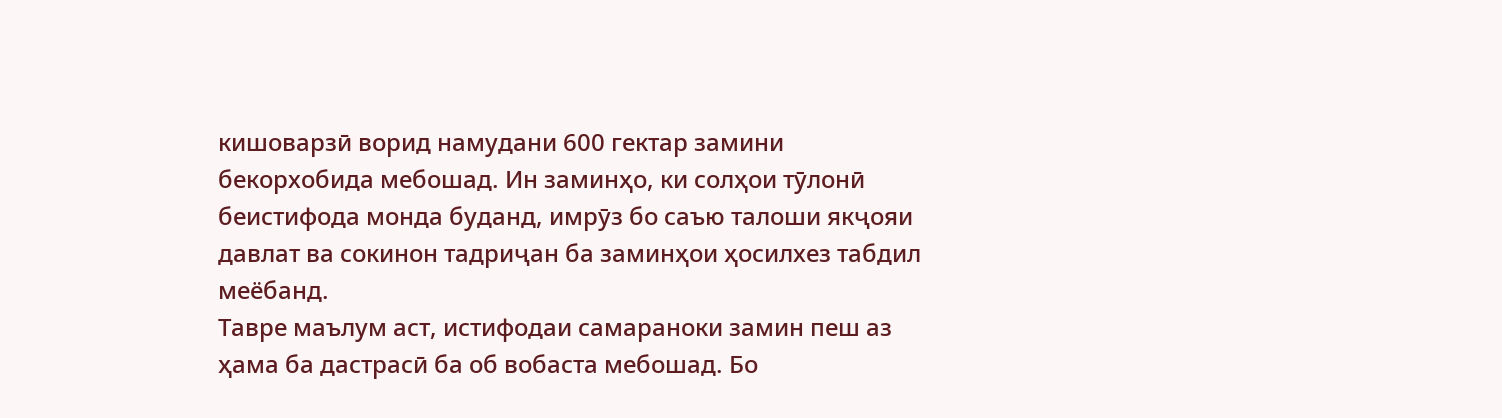кишоварзӣ ворид намудани 600 гектар замини бекорхобида мебошад. Ин заминҳо, ки солҳои тӯлонӣ беистифода монда буданд, имрӯз бо саъю талоши якҷояи давлат ва сокинон тадриҷан ба заминҳои ҳосилхез табдил меёбанд.
Тавре маълум аст, истифодаи самараноки замин пеш аз ҳама ба дастрасӣ ба об вобаста мебошад. Бо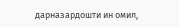дарназардошти ин омил,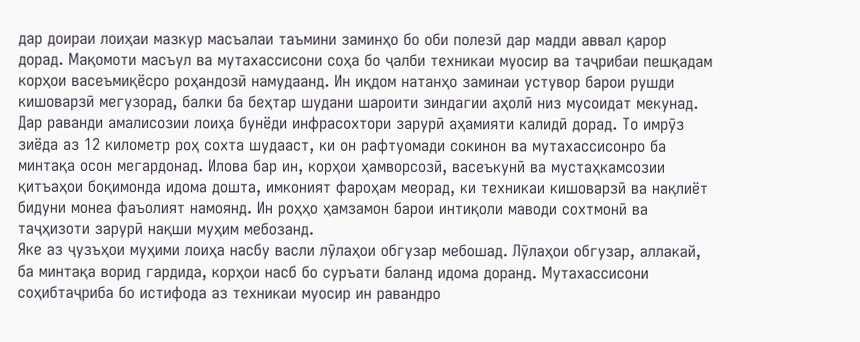дар доираи лоиҳаи мазкур масъалаи таъмини заминҳо бо оби полезӣ дар мадди аввал қарор дорад. Мақомоти масъул ва мутахассисони соҳа бо ҷалби техникаи муосир ва таҷрибаи пешқадам корҳои васеъмиқёсро роҳандозӣ намудаанд. Ин иқдом натанҳо заминаи устувор барои рушди кишоварзӣ мегузорад, балки ба беҳтар шудани шароити зиндагии аҳолӣ низ мусоидат мекунад.
Дар раванди амалисозии лоиҳа бунёди инфрасохтори зарурӣ аҳамияти калидӣ дорад. То имрӯз зиёда аз 12 километр роҳ сохта шудааст, ки он рафтуомади сокинон ва мутахассисонро ба минтақа осон мегардонад. Илова бар ин, корҳои ҳамворсозӣ, васеъкунӣ ва мустаҳкамсозии қитъаҳои боқимонда идома дошта, имконият фароҳам меорад, ки техникаи кишоварзӣ ва нақлиёт бидуни монеа фаъолият намоянд. Ин роҳҳо ҳамзамон барои интиқоли маводи сохтмонӣ ва таҷҳизоти зарурӣ нақши муҳим мебозанд.
Яке аз ҷузъҳои муҳими лоиҳа насбу васли лӯлаҳои обгузар мебошад. Лӯлаҳои обгузар, аллакай, ба минтақа ворид гардида, корҳои насб бо суръати баланд идома доранд. Мутахассисони соҳибтаҷриба бо истифода аз техникаи муосир ин равандро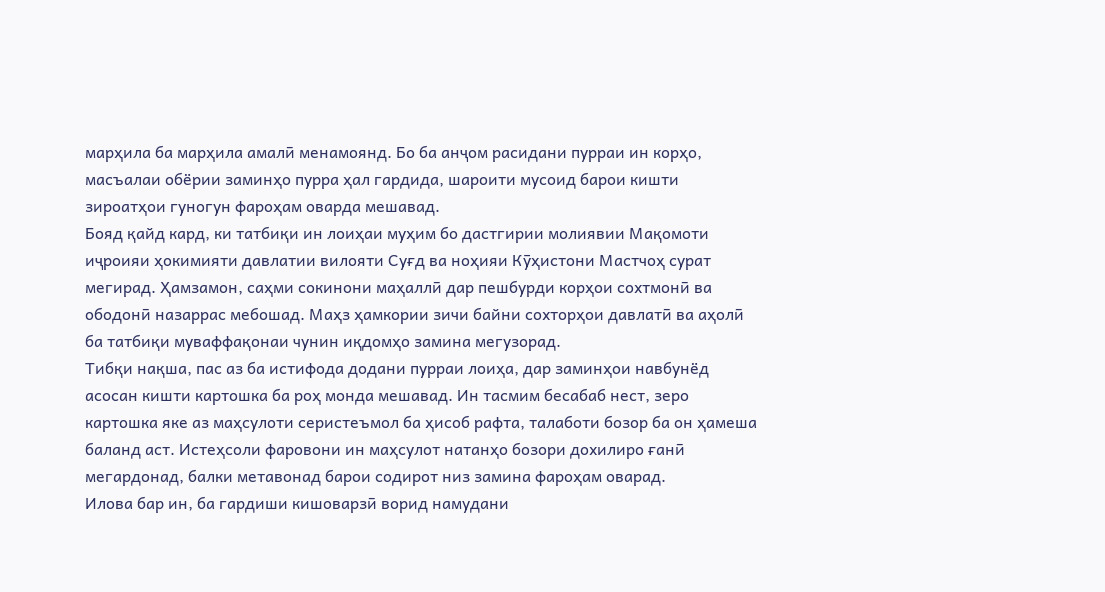марҳила ба марҳила амалӣ менамоянд. Бо ба анҷом расидани пурраи ин корҳо, масъалаи обёрии заминҳо пурра ҳал гардида, шароити мусоид барои кишти зироатҳои гуногун фароҳам оварда мешавад.
Бояд қайд кард, ки татбиқи ин лоиҳаи муҳим бо дастгирии молиявии Мақомоти иҷроияи ҳокимияти давлатии вилояти Суғд ва ноҳияи Кӯҳистони Мастчоҳ сурат мегирад. Ҳамзамон, саҳми сокинони маҳаллӣ дар пешбурди корҳои сохтмонӣ ва ободонӣ назаррас мебошад. Маҳз ҳамкории зичи байни сохторҳои давлатӣ ва аҳолӣ ба татбиқи муваффақонаи чунин иқдомҳо замина мегузорад.
Тибқи нақша, пас аз ба истифода додани пурраи лоиҳа, дар заминҳои навбунёд асосан кишти картошка ба роҳ монда мешавад. Ин тасмим бесабаб нест, зеро картошка яке аз маҳсулоти серистеъмол ба ҳисоб рафта, талаботи бозор ба он ҳамеша баланд аст. Истеҳсоли фаровони ин маҳсулот натанҳо бозори дохилиро ғанӣ мегардонад, балки метавонад барои содирот низ замина фароҳам оварад.
Илова бар ин, ба гардиши кишоварзӣ ворид намудани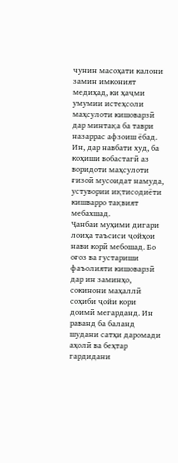чунин масоҳати калони замин имконият медиҳад, ки ҳаҷми умумии истеҳсоли маҳсулоти кишоварзӣ дар минтақа ба таври назаррас афзоиш ёбад. Ин, дар навбати худ, ба коҳиши вобастагӣ аз воридоти маҳсулоти ғизоӣ мусоидат намуда, устувории иқтисодиёти кишварро тақвият мебахшад.
Ҷанбаи муҳими дигари лоиҳа таъсиси ҷойҳои нави корӣ мебошад. Бо оғоз ва густариши фаъолияти кишоварзӣ дар ин заминҳо, сокинони маҳаллӣ соҳиби ҷойи кори доимӣ мегарданд. Ин раванд ба баланд шудани сатҳи даромади аҳолӣ ва беҳтар гардидани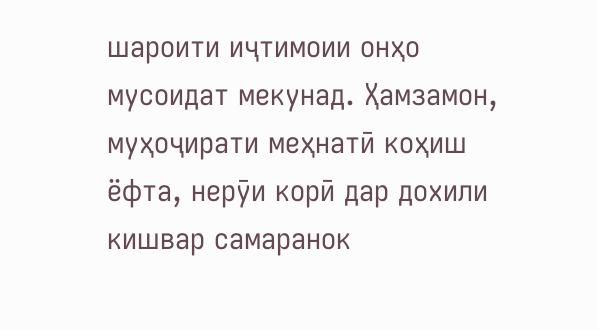шароити иҷтимоии онҳо мусоидат мекунад. Ҳамзамон, муҳоҷирати меҳнатӣ коҳиш ёфта, нерӯи корӣ дар дохили кишвар самаранок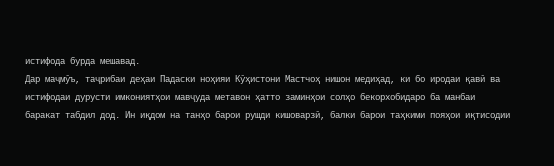истифода бурда мешавад.
Дар маҷмӯъ, таҷрибаи деҳаи Падаски ноҳияи Кӯҳистони Мастчоҳ нишон медиҳад, ки бо иродаи қавӣ ва истифодаи дурусти имкониятҳои мавҷуда метавон ҳатто заминҳои солҳо бекорхобидаро ба манбаи баракат табдил дод. Ин иқдом на танҳо барои рушди кишоварзӣ, балки барои таҳкими пояҳои иқтисодии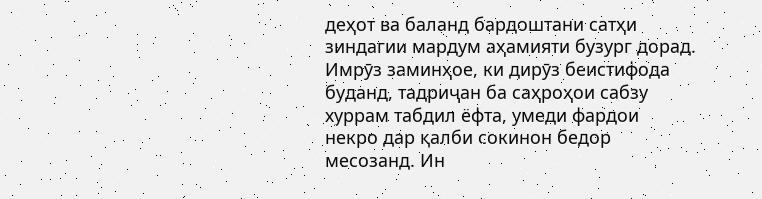деҳот ва баланд бардоштани сатҳи зиндагии мардум аҳамияти бузург дорад.
Имрӯз заминҳое, ки дирӯз беистифода буданд, тадриҷан ба саҳроҳои сабзу хуррам табдил ёфта, умеди фардои некро дар қалби сокинон бедор месозанд. Ин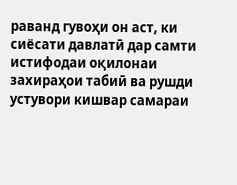раванд гувоҳи он аст, ки сиёсати давлатӣ дар самти истифодаи оқилонаи захираҳои табиӣ ва рушди устувори кишвар самараи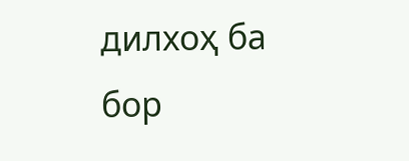дилхоҳ ба бор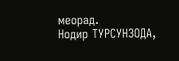меорад.
Нодир ТУРСУНЗОДА,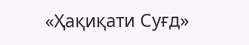«Ҳақиқати Суғд»